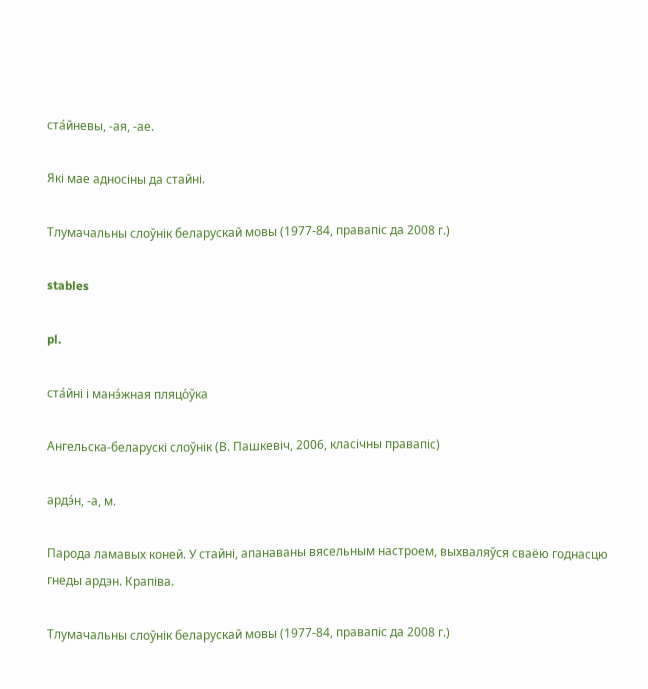ста́йневы, ‑ая, ‑ае.

Які мае адносіны да стайні.

Тлумачальны слоўнік беларускай мовы (1977-84, правапіс да 2008 г.)

stables

pl.

ста́йні і манэ́жная пляцо́ўка

Ангельска-беларускі слоўнік (В. Пашкевіч, 2006, класічны правапіс)

ардэ́н, ‑а, м.

Парода ламавых коней. У стайні, апанаваны вясельным настроем, выхваляўся сваёю годнасцю гнеды ардэн. Крапіва.

Тлумачальны слоўнік беларускай мовы (1977-84, правапіс да 2008 г.)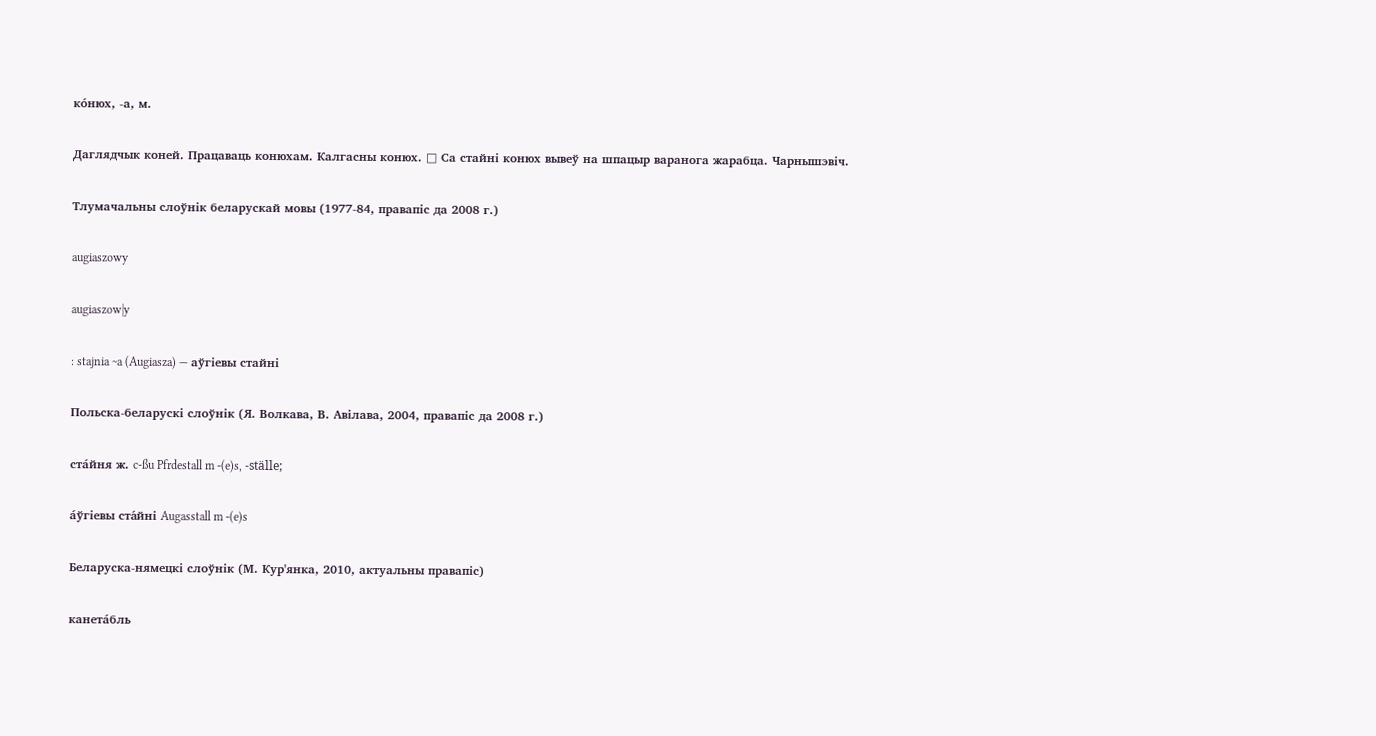ко́нюх, ‑а, м.

Даглядчык коней. Працаваць конюхам. Калгасны конюх. □ Са стайні конюх вывеў на шпацыр варанога жарабца. Чарнышэвіч.

Тлумачальны слоўнік беларускай мовы (1977-84, правапіс да 2008 г.)

augiaszowy

augiaszow|y

: stajnia ~a (Augiasza) — аўгіевы стайні

Польска-беларускі слоўнік (Я. Волкава, В. Авілава, 2004, правапіс да 2008 г.)

ста́йня ж. c-ßu Pfrdestall m -(e)s, -ställe;

а́ўгіевы ста́йні Augasstall m -(e)s

Беларуска-нямецкі слоўнік (М. Кур'янка, 2010, актуальны правапіс)

канета́бль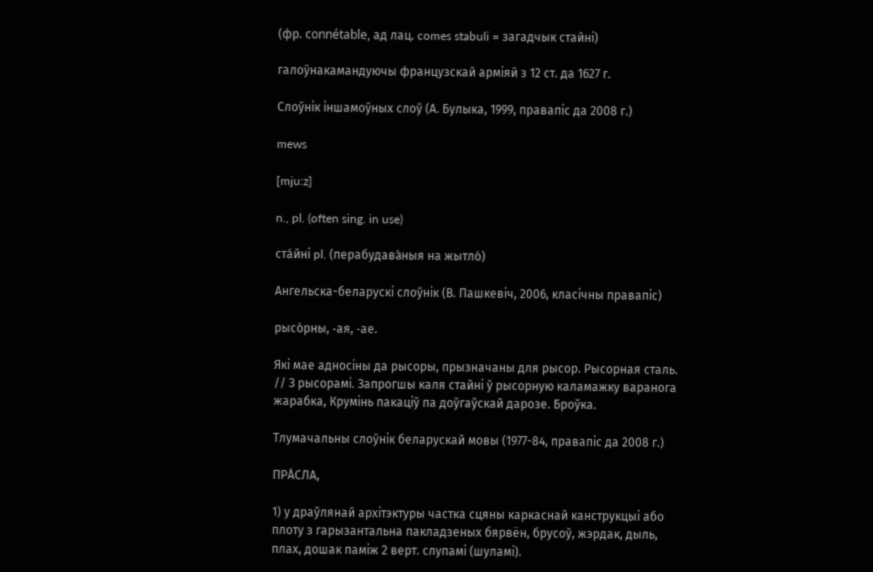(фр. connétable, ад лац. comes stabuli = загадчык стайні)

галоўнакамандуючы французскай арміяй з 12 ст. да 1627 г.

Слоўнік іншамоўных слоў (А. Булыка, 1999, правапіс да 2008 г.)

mews

[mju:z]

n., pl. (often sing. in use)

ста́йні pl. (перабудава́ныя на жытло́)

Ангельска-беларускі слоўнік (В. Пашкевіч, 2006, класічны правапіс)

рысо́рны, ‑ая, ‑ае.

Які мае адносіны да рысоры, прызначаны для рысор. Рысорная сталь. // З рысорамі. Запрогшы каля стайні ў рысорную каламажку варанога жарабка, Крумінь пакаціў па доўгаўскай дарозе. Броўка.

Тлумачальны слоўнік беларускай мовы (1977-84, правапіс да 2008 г.)

ПРА́СЛА,

1) у драўлянай архітэктуры частка сцяны каркаснай канструкцыі або плоту з гарызантальна пакладзеных бярвён, брусоў, жэрдак, дыль, плах, дошак паміж 2 верт. слупамі (шуламі).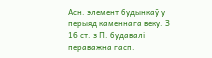Асн. элемент будынкаў у перыяд каменнага веку. З 16 ст. з П. будавалі пераважна гасп.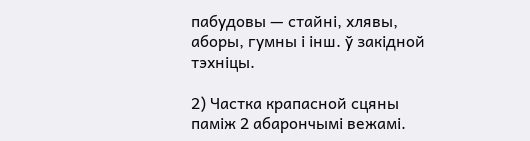пабудовы — стайні, хлявы, аборы, гумны і інш. ў закідной тэхніцы.

2) Частка крапасной сцяны паміж 2 абарончымі вежамі.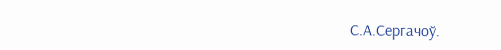С.А.Сергачоў.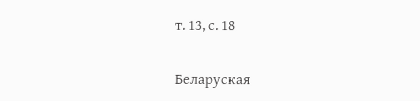т. 13, с. 18

Беларуская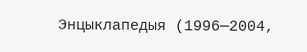Энцыклапедыя (1996—2004,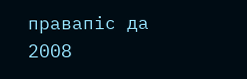правапіс да 2008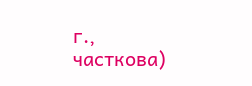г., часткова)